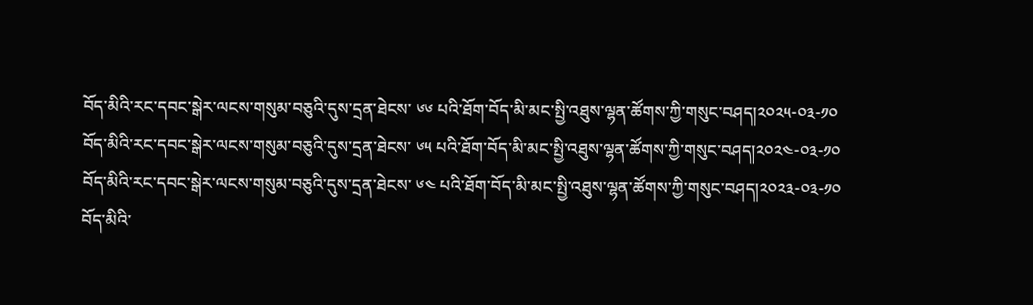བོད་མིའི་རང་དབང་སྒེར་ལངས་གསུམ་བཅུའི་དུས་དྲན་ཐེངས་ ༦༦ པའི་ཐོག་བོད་མི་མང་སྤྱི་འཐུས་ལྷན་ཚོགས་ཀྱི་གསུང་བཤད།༢༠༢༥-༠༣-༡༠
བོད་མིའི་རང་དབང་སྒེར་ལངས་གསུམ་བཅུའི་དུས་དྲན་ཐེངས་ ༦༥ པའི་ཐོག་བོད་མི་མང་སྤྱི་འཐུས་ལྷན་ཚོགས་ཀྱི་གསུང་བཤད།༢༠༢༤-༠༣-༡༠
བོད་མིའི་རང་དབང་སྒེར་ལངས་གསུམ་བཅུའི་དུས་དྲན་ཐེངས་ ༦༤ པའི་ཐོག་བོད་མི་མང་སྤྱི་འཐུས་ལྷན་ཚོགས་ཀྱི་གསུང་བཤད།༢༠༢༣-༠༣-༡༠
བོད་མིའི་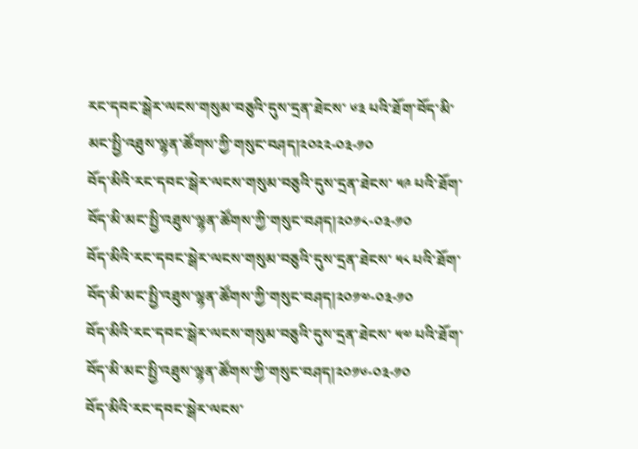རང་དབང་སྒེར་ལངས་གསུམ་བཅུའི་དུས་དྲན་ཐེངས་ ༦༣ པའི་ཐོག་བོད་མི་མང་སྤྱི་འཐུས་ལྷན་ཚོགས་ཀྱི་གསུང་བཤད།༢༠༢༢-༠༣-༡༠
བོད་མིའི་རང་དབང་སྒེར་ལངས་གསུམ་བཅུའི་དུས་དྲན་ཐེངས་ ༥༩ པའི་ཐོག་བོད་མི་མང་སྤྱི་འཐུས་ལྷན་ཚོགས་ཀྱི་གསུང་བཤད།༢༠༡༨-༠༣-༡༠
བོད་མིའི་རང་དབང་སྒེར་ལངས་གསུམ་བཅུའི་དུས་དྲན་ཐེངས་ ༥༨ པའི་ཐོག་བོད་མི་མང་སྤྱི་འཐུས་ལྷན་ཚོགས་ཀྱི་གསུང་བཤད།༢༠༡༧-༠༣-༡༠
བོད་མིའི་རང་དབང་སྒེར་ལངས་གསུམ་བཅུའི་དུས་དྲན་ཐེངས་ ༥༧ པའི་ཐོག་བོད་མི་མང་སྤྱི་འཐུས་ལྷན་ཚོགས་ཀྱི་གསུང་བཤད།༢༠༡༦-༠༣-༡༠
བོད་མིའི་རང་དབང་སྒེར་ལངས་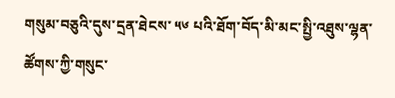གསུམ་བཅུའི་དུས་དྲན་ཐེངས་ ༥༦ པའི་ཐོག་བོད་མི་མང་སྤྱི་འཐུས་ལྷན་ཚོགས་ཀྱི་གསུང་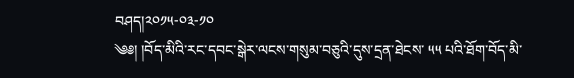བཤད།༢༠༡༥-༠༣-༡༠
༄༅། །བོད་མིའི་རང་དབང་སྒེར་ལངས་གསུམ་བཅུའི་དུས་དྲན་ཐེངས་ ༥༥ པའི་ཐོག་བོད་མི་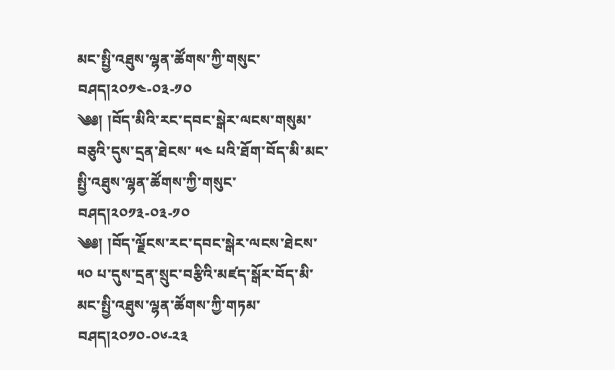མང་སྤྱི་འཐུས་ལྷན་ཚོགས་ཀྱི་གསུང་བཤད།༢༠༡༤-༠༣-༡༠
༄༅། །བོད་མིའི་རང་དབང་སྒེར་ལངས་གསུམ་བཅུའི་དུས་དྲན་ཐེངས་ ༥༤ པའི་ཐོག་བོད་མི་མང་སྤྱི་འཐུས་ལྷན་ཚོགས་ཀྱི་གསུང་བཤད།༢༠༡༣-༠༣-༡༠
༄༅། །བོད་ལྗོངས་རང་དབང་སྒེར་ལངས་ཐེངས་ ༥༠ པ་དུས་དྲན་སྲུང་བརྩིའི་མཛད་སྒོར་བོད་མི་མང་སྤྱི་འཐུས་ལྷན་ཚོགས་ཀྱི་གཏམ་བཤད།༢༠༡༠-༠༦-༢༣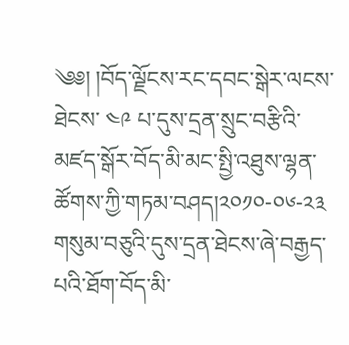༄༅། །བོད་ལྗོངས་རང་དབང་སྒེར་ལངས་ཐེངས་ ༤༩ པ་དུས་དྲན་སྲུང་བརྩིའི་མཛད་སྒོར་བོད་མི་མང་སྤྱི་འཐུས་ལྷན་ཚོགས་ཀྱི་གཏམ་བཤད།༢༠༡༠-༠༦-༢༣
གསུམ་བཅུའི་དུས་དྲན་ཐེངས་ཞེ་བརྒྱད་པའི་ཐོག་བོད་མི་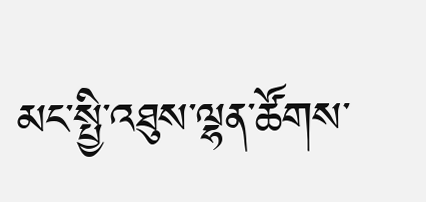མང་སྤྱི་འཐུས་ལྷན་ཚོགས་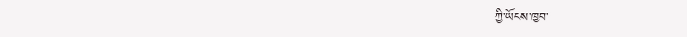ཀྱི་ཡོངས་ཁྱབ་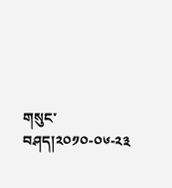གསུང་བཤད།༢༠༡༠-༠༦-༢༣